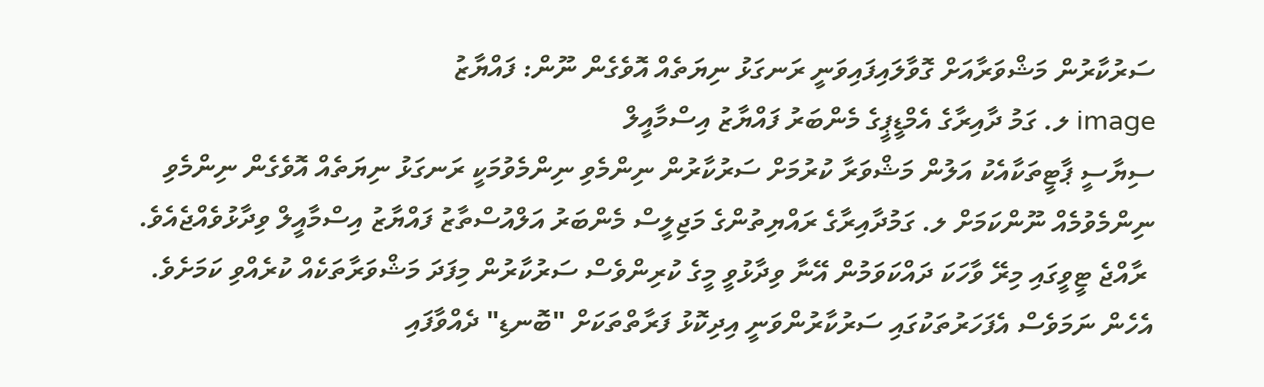ސަރުކާރުން މަޝްވަރާއަށް ގޮވާލައިފައިވަނީ ރަނގަޅު ނިޔަތެއް އޮވެގެން ނޫން: ފައްޔާޒު
image ލ. ގަމު ދާއިރާގެ އެމްޑީޕީގެ މެންބަރު ފައްޔާޒު އިސްމާއީލް
ސިޔާސީ ޕާޓީތަކާއެކު އަލުން މަޝްވަރާ ކުރުމަށް ސަރުކާރުން ނިންމެވި ނިންމެވުމަކީ ރަނގަޅު ނިޔަތެއް އޮވެގެން ނިންމެވި ނިންމެވުމެއް ނޫންކަމަށް ލ. ގަމުދާއިރާގެ ރައްޔިތުންގެ މަޖިލީސް މެންބަރު އަލްއުސްތާޒު ފައްޔާޒު އިސްމާއީލް ވިދާޅުވެއްޖެއެވެ.
 ރާއްޖެ ޓީވީގައި މިރޭ ވާހަކަ ދައްކަވަމުން އޭނާ ވިދާޅުވީ މީގެ ކުރިންވެސް ސަރުކާރުން މިފަދަ މަޝްވަރާތަކެއް ކުރެއްވި ކަމަށެވެ. އެހެން ނަމަވެސް އެފަހަރުތަކުގައި ސަރުކާރުންވަނީ އިދިކޮޅު ފަރާތްތަކަށް "ބޮނޑި" ދެއްވާފައި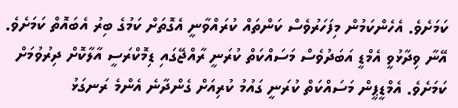ކަމަށެވެ. އެހެންކަމުން މިފަހަރުވެސް ކަންތައް ކުރައްވާނީ އެގޮތަށް ކަމުގެ ބިރު އެބައޮތް ކަމަށެވެ.
އޭނާ ވިދާޅުވީ އެމްޑީ އަބަދުވެސް މަސައްކަތް ކުރަނީ ރާއްޖޭގައި ޑިމޮކްރަސީ އާލާކޮށް ދިރުވުމަށް ކަމަށެވެ. އެމްޑީޕީން މަސައްކަތް ކުރަނީ ގައުމު ކުރިއަށް ގެންދާނެ އެންމެ ރަނގަޅު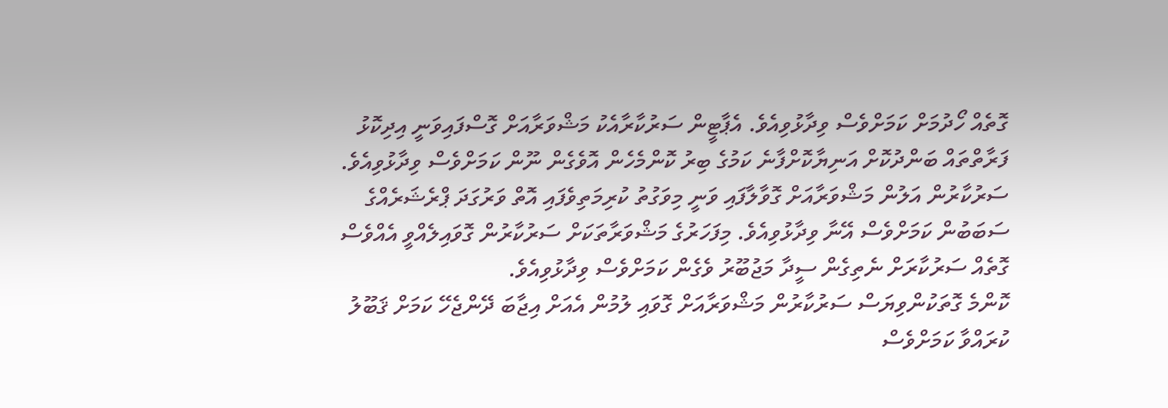ގޮތެއް ހޯދުމަށް ކަމަށްވެސް ވިދާޅުވިއެވެ. އެޕާޓީން ސަރުކާރާއެކު މަޝްވަރާއަށް ގޮސްފައިވަނީ އިދިކޮޅު ފަރާތްތައް ބަންދުކޮށް އަނިޔާކޮށްފާނެ ކަމުގެ ބިރު ކޮންމެހެން އޮވެގެން ނޫން ކަމަށްވެސް ވިދާޅުވިއެވެ.
ސަރުކާރުން އަލުން މަޝްވަރާއަށް ގޮވާލާފައި ވަނީ މިވަގުތު ކުރިމަތިވެފައި އޮތް ވަރުގަދަ ޕްރެޝަރެއްގެ ސަބަބުން ކަމަށްވެސް އޭނާ ވިދާޅުވިއެވެ. މިފަހަރުގެ މަޝްވަރާތަކަށް ސަރުކާރުން ގޮވައިލެއްވީ އެއްވެސް ގޮތެއް ސަރުކާރަށް ނެތިގެން ސީދާ މަޖުބޫރު ވެގެން ކަމަށްވެސް ވިދާޅުވިއެވެ.
ކޮންމެ ގޮތަކުންވިޔަސް ސަރުކާރުން މަޝްވަރާއަށް ގޮވައި ލުމުން އެއަށް އިޖާބަ ދޭންޖެހޭ ކަމަށް ޤަބޫލު ކުރައްވާ ކަމަށްވެސް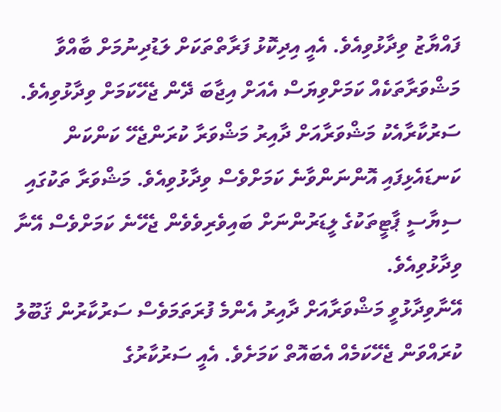ފައްޔާޒު ވިދާޅުވިއެވެ. އެއީ އިދިކޮޅު ފަރާތްތަކަށް ލަޑުދިނުމަށް ބާއްވާ މަޝްވަރާތަކެއް ކަމަށްވިޔަސް އެއަށް އިޖާބަ ދޭން ޖެހޭކަމަށް ވިދާޅުވިއެވެ.
ސަރުކާރާއެކު މަޝްވަރާއަށް ދާއިރު މަޝްވަރާ ކުރަންޖެހޭ ކަންކަން ކަނޑައެޅިފައި އޮންނަންވާނެ ކަމަށްވެސް ވިދާޅުވިއެވެ. މަޝްވަރާ ތަކުގައި ސިޔާސީ ޕާޓީތަކުގެ ލީޑަރުންނަށް ބައިވެރިވެވެން ޖެހޭނެ ކަމަށްވެސް އޭނާ ވިދާޅުވިއެވެ.
އޭނާވިދާޅުވީ މަޝްވަރާއަށް ދާއިރު އެންމެ ފުރަތަމަވެސް ސަރުކާރުން ޤަބޫލު ކުރައްވަން ޖެހޭކަމެއް އެބައޮތް ކަމަށެވެ. އެއީ ސަރުކާރުގެ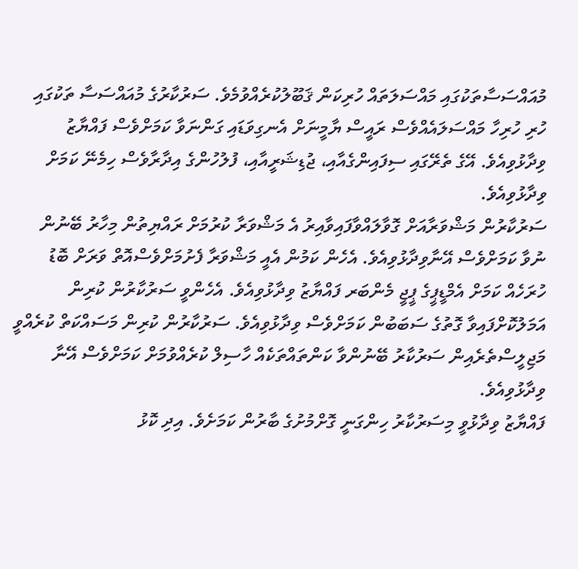މުއައްސަސާތަކުގައި މައްސަލަތައް ހުރިކަން ޤަބޫލުކުރެއްވުމެވެ. ސަރުކާރުގެ މުއައްސަސާ ތަކުގައި ހުރި ހުރިހާ މައްސަލައެއްވެސް ރައީސް ޔާމީނަށް އެނގިވަޑައި ގަންނަވާ ކަމަށްވެސް ފައްޔާޒު ވިދާޅުވިއެވެ. އޭގެ ތެރޭގައި ސިފައިންގެއާއި، ޖުޑިޝަރީއާއި، ފުލުހުންގެ އިދާރާވެސް ހިމެނޭ ކަމަށް ވިދާޅުވިއެވެ.
ސަރުކާރުން މަޝްވަރާއަށް ގޮވާލައްވާފައިވާއިރު އެ މަޝްވަރާ ކުރުމަށް ރައްޔިތުން މިހާރު ބޭނުން ނުވާ ކަމަށްވެސް އޭނާވިދާޅުވިއެވެ. އެހެން ކަމުން އެއީ މަޝްވަރާ ފެށުމަށްވެސްއޮތް ވަރަށް ބޮޑު ހުރަހެއް ކަމަށް އެމްޑީޕީގެ ޕީޖީ މެންބަރ ފައްޔާޒު ވިދާޅުވިއެވެ. އެހެންވީ ސަރުކާރުން ކުރިން އަމަލުކޮށްފައިވާ ގޮތުގެ ސަބަބުން ކަމަށްވެސް ވިދާޅުވިއެވެ. ސަރުކާރުން ކުރިން މަސައްކަތް ކުރެއްވީ މަޖިލީސްތެރެއިން ސަރުކާރު ބޭނުންވާ ކަންތައްތަކެއް ހާސިލް ކުރެއްވުމަށް ކަމަށްވެސް އޭނާ ވިދާޅުވިއެވެ.
ފައްޔާޒު ވިދާޅުވީ މިސަރުކާރު ހިންގަނީ ގޮށްމުށުގެ ބާރުން ކަމަށެވެ. އިދި ކޮޅު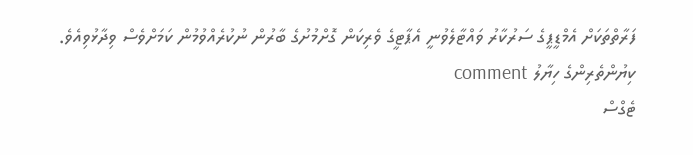ފަރާތްތަކަށް އެމްޑީޕީގެ ސަރުކާރު ވައްޓާލެވުނީ އެޕާޓީގެ ވެރިކަން ގޮށްމުށުގެ ބާރުން ނުކުރެއްވުމުން ކަމަށްވެސް ވިދާޅުވިއެވެ.
ކިޔުންތެރިންގެ ހިޔާލު comment
ޓެގްސް